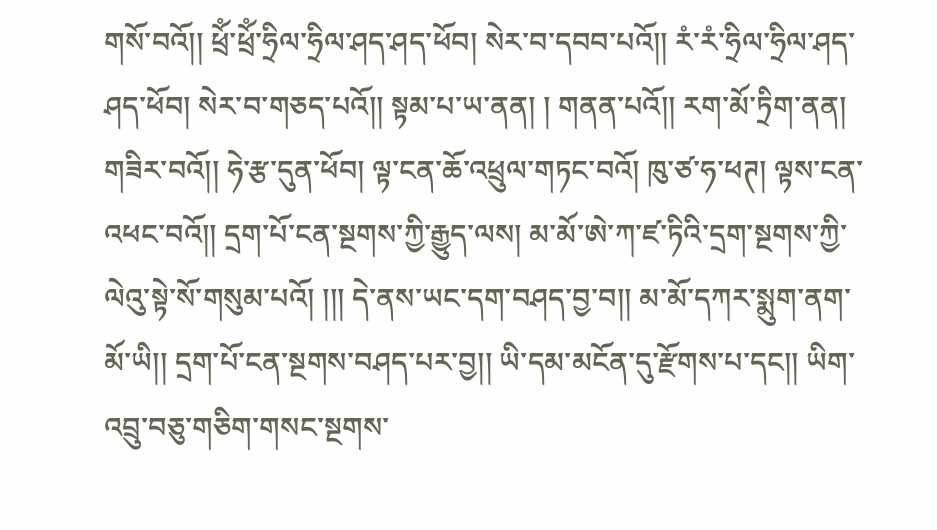གསོ་བའོ།། ཕྲོཾ་ཕྲོཾ་ཧྲིལ་ཧྲིལ་ཤད་ཤད་ཕོབ། སེར་བ་དབབ་པའོ།། རཾ་རཾ་ཧྲིལ་ཧྲིལ་ཤད་ཤད་ཕོབ། སེར་བ་གཅད་པའོ།། སྟམ་པ་ཡ་ནན། ། གནན་པའོ།། རག་མོ་ཏྲིག་ནན། གཟིར་བའོ།། ཧེ་རྩ་དུན་ཕོབ། ལྟ་ངན་ཆོ་འཕྲུལ་གཏང་བའོ། ཁུ་ཙ་ཧ་ཕཊ། ལྟས་ངན་འཕང་བའོ།། དྲག་པོ་ངན་སྔགས་ཀྱི་རྒྱུད་ལས། མ་མོ་ཨེ་ཀ་ཛ་ཏིའི་དྲག་སྔགས་ཀྱི་ལེའུ་སྟེ་སོ་གསུམ་པའོ། །།། དེ་ནས་ཡང་དག་བཤད་བྱ་བ།། མ་མོ་དཀར་སྨུག་ནག་མོ་ཡི།། དྲག་པོ་ངན་སྔགས་བཤད་པར་བྱ།། ཡི་དམ་མངོན་དུ་རྫོགས་པ་དང།། ཡིག་འབྲུ་བཅུ་གཅིག་གསང་སྔགས་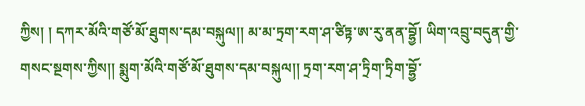ཀྱིས། ། དཀར་མོའི་གཙོ་མོ་ཐུགས་དམ་བསྐུལ།། མ་མ་ཏྲག་རག་ཤ་ཙིཏྟ་ཨ་རུ་ནན་བྷྱོ། ཡིག་འབྲུ་བདུན་གྱི་གསང་སྔགས་ཀྱིས།། སྨུག་མོའི་གཙོ་མོ་ཐུགས་དམ་བསྐུལ།། ཏྲག་རག་ཤ་ཏྲིག་ཏྲིག་བྷྱོ་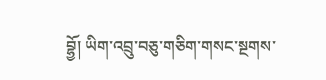བྷྱོ། ཡིག་འབྲུ་བཅུ་གཅིག་གསང་སྔགས་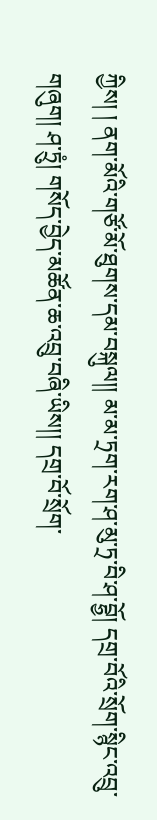ཀྱིས། ། ནག་མོའི་གཙོ་མོ་ཐུགས་དམ་བསྐུལ།། མ་མ་ཏྲག་རག་ཤ་མུ་ཏྲ་བི་ཤ་བྷྱོ། དགྲ་བོའི་སྲོག་སྙིང་འབྲུ་གཞུག། ཤ་ཏྲུཾ། གསོད་བྱེད་མཚོན་ཆ་འབྲུ་བཞི་ཡིས།། དགྲ་བོ་སྲོག་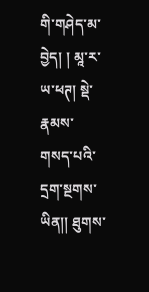གི་གཤེད་མ་བྱེད། ། མཱ་ར་ཡ་ཕཊ། སྡེ་རྣམས་གསད་པའི་དྲག་སྔགས་ཡིན།། ཐུགས་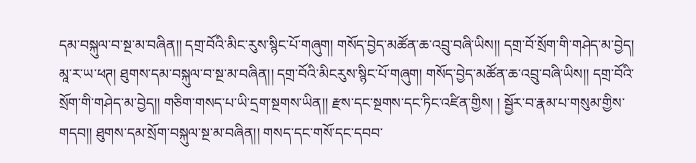དམ་བསྐུལ་བ་སྔ་མ་བཞིན།། དགྲ་བོའི་མིང་རུས་སྙིང་པོ་གཞུག། གསོད་བྱེད་མཚོན་ཆ་འབྲུ་བཞི་ཡིས།། དགྲ་བོ་སྲོག་གི་གཤེད་མ་བྱེད། མཱ་ར་ཡ་ཕཊ། ཐུགས་དམ་བསྐུལ་བ་སྔ་མ་བཞིན།། དགྲ་བོའི་མིངརུས་སྙིང་པོ་གཞུག། གསོད་བྱེད་མཚོན་ཆ་འབྲུ་བཞི་ཡིས།། དགྲ་བོའི་སྲོག་གི་གཤེད་མ་བྱེད།། གཅིག་གསད་པ་ཡི་དྲག་སྔགས་ཡིན།། རྫས་དང་སྔགས་དང་ཏིང་འཛིན་གྱིས། ། སྦྱོར་བ་རྣམ་པ་གསུམ་གྱིས་གདབ།། ཐུགས་དམ་སྲོག་བསྐུལ་སྔ་མ་བཞིན།། གསད་དང་གསོ་དང་དབབ་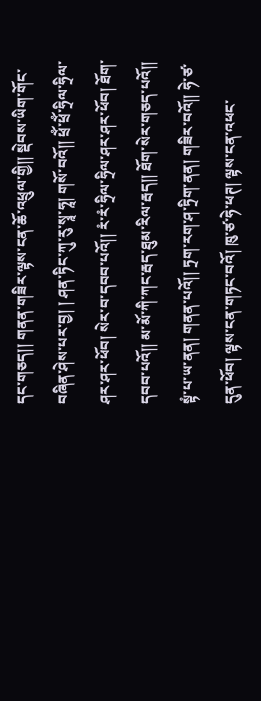དང་གཅད།། གནན་གཟིར་ལྟས་ངན་ཆོ་འཕྲུལ་གྱི།། སྡེབས་ཡིག་གོང་བཞིན་ཤེས་པར་བྱ། ། ཤན་ཏིང་ཀུ་རུ་སྭཱ་ཧཱ། གསོ་བའོ།། ཕྲོཾ་ཕྲོཾ་ཧྲིལ་ཧྲིལ་ཤར་ཤར་ཕོབ། སེར་བ་དབབ་པའོ།། རཾ་རཾ་ཧྲིལ་ཧྲིལ་ཤར་ཤར་ཕོབ། ཐོག་དབབ་པའོ།། མ་མོ་ཀི་ཀང་རྦད་ཐུམ་རིལ་རྦད།། ཐོག་སེར་གཅད་པའོ།། སྟཾ་པ་ཡ་ནན། གནན་པའོ།། ཏྲག་རག་ཤ་ཏྲིག་ནན། གཟིར་བའོ།། ཧེ་ཙ་དུན་ཕོབ། ལྟས་ངན་གཏང་བའོ། ཁུ་ཙ་ཧེ་ཕཊ། ལྟས་ངན་འཕང་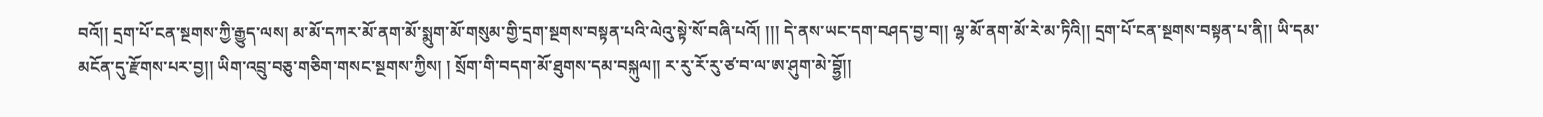བའོ།། དྲག་པོ་ངན་སྔགས་ཀྱི་རྒྱུད་ལས། མ་མོ་དཀར་མོ་ནག་མོ་སྨུག་མོ་གསུམ་གྱི་དྲག་སྔགས་བསྟན་པའི་ལེའུ་སྟེ་སོ་བཞི་པའོ། །།། དེ་ནས་ཡང་དག་བཤད་བྱ་བ།། ལྷ་མོ་ནག་མོ་རེ་མ་ཏིའི།། དྲག་པོ་ངན་སྔགས་བསྟན་པ་ནི།། ཡི་དམ་མངོན་དུ་རྫོགས་པར་བྱ།། ཡིག་འབྲུ་བཅུ་གཅིག་གསང་སྔགས་ཀྱིས། ། སྲོག་གི་བདག་མོ་ཐུགས་དམ་བསྐུལ།། ར་རུ་རོ་རུ་ཙ་བ་ལ་ཨ་ཤུག་མེ་བྷྱོ།།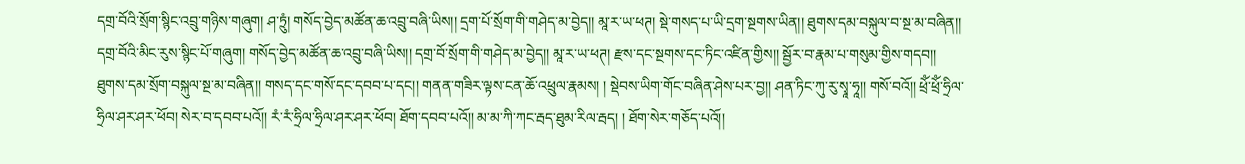དགྲ་བོའི་སྲོག་སྙིང་འབྲུ་གཉིས་གཞུག། ཤ་ཏྲུཾ། གསོད་བྱེད་མཚོན་ཆ་འབྲུ་བཞི་ཡིས།། དྲག་པོ་སྲོག་གི་གཤེད་མ་བྱེད།། མཱ་ར་ཡ་ཕཊ། སྡེ་གསད་པ་ཡི་དྲག་སྔགས་ཡིན།། ཐུགས་དམ་བསྐུལ་བ་སྔ་མ་བཞིན།། དགྲ་བོའི་མིང་རུས་སྙིང་པོ་གཞུག། གསོད་བྱེད་མཚོན་ཆ་འབྲུ་བཞི་ཡིས།། དགྲ་བོ་སྲོག་གི་གཤེད་མ་བྱེད།། མཱ་ར་ཡ་ཕཊ། རྫས་དང་སྔགས་དང་ཏིང་འཛིན་གྱིས།། སྦྱོར་བ་རྣམ་པ་གསུམ་གྱིས་གདབ།། ཐུགས་དམ་སྲོག་བསྐུལ་སྔ་མ་བཞིན།། གསད་དང་གསོ་དང་དབབ་པ་དང།། གནན་གཟིར་ལྟས་ངན་ཆོ་འཕྲུལ་རྣམས། ། སྡེབས་ཡིག་གོང་བཞིན་ཤེས་པར་བྱ།། ཤན་ཏིང་ཀུ་རུ་སྭཱ་ཧཱ།། གསོ་བའོ།། ཕྲོཾ་ཕྲོཾ་ཧྲིལ་ཧྲིལ་ཤར་ཤར་ཕོབ། སེར་བ་དབབ་པའོ།། རཾ་རཾ་ཧྲིལ་ཧྲིལ་ཤར་ཤར་ཕོབ། ཐོག་དབབ་པའོ།། མ་མ་ཀི་ཀང་རྦད་ཐུམ་རིལ་རྦད། ། ཐོག་སེར་གཅོད་པའོ།།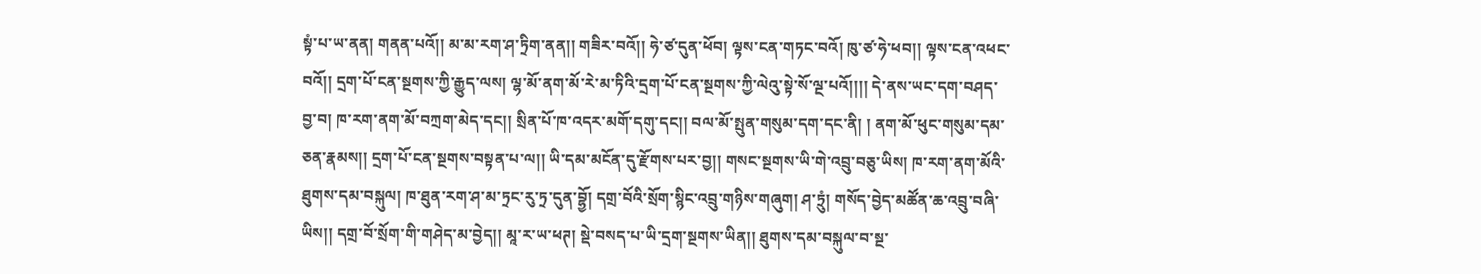སྟཾ་པ་ཡ་ནན། གནན་པའོ།། མ་མ་རག་ཤ་ཏྲིག་ནན།། གཟིར་བའོ།། ཧེ་ཙ་དུན་ཕོབ། ལྟས་ངན་གཏང་བའོ། ཁུ་ཙ་ཧེ་ཕབ།། ལྟས་ངན་འཕང་བའོ།། དྲག་པོ་ངན་སྔགས་ཀྱི་རྒྱུད་ལས། ལྷ་མོ་ནག་མོ་རེ་མ་ཏིའི་དྲག་པོ་ངན་སྔགས་ཀྱི་ལེའུ་སྟེ་སོ་ལྔ་པའོ།།།། དེ་ནས་ཡང་དག་བཤད་བྱ་བ། ཁ་རག་ནག་མོ་བཀྲག་མེད་དང།། སྲིན་པོ་ཁ་འདར་མགོ་དགུ་དང།། བལ་མོ་སྤུན་གསུམ་དག་དང་ནི། ། ནག་མོ་ཕུང་གསུམ་དམ་ཅན་རྣམས།། དྲག་པོ་ངན་སྔགས་བསྟན་པ་ལ།། ཡི་དམ་མངོན་དུ་རྫོགས་པར་བྱ།། གསང་སྔགས་ཡི་གེ་འབྲུ་བཅུ་ཡིས། ཁ་རག་ནག་མོའི་ཐུགས་དམ་བསྐུལ། ཁ་ཐུན་རག་ཤ་མ་ཏྲང་རུ་ཏྲ་དུན་བྷྱོ། དགྲ་བོའི་སྲོག་སྙིང་འབྲུ་གཉིས་གཞུག། ཤ་ཏྲུཾ། གསོད་བྱེད་མཚོན་ཆ་འབྲུ་བཞི་ཡིས།། དགྲ་བོ་སྲོག་གི་གཤེད་མ་བྱེད།། མཱ་ར་ཡ་ཕཊ། སྡེ་བསད་པ་ཡི་དྲག་སྔགས་ཡིན།། ཐུགས་དམ་བསྐུལ་བ་སྔ་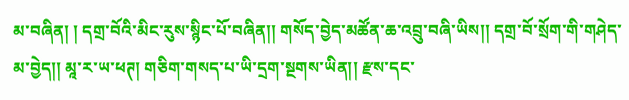མ་བཞིན། ། དགྲ་བོའི་མིང་རུས་སྙིང་པོ་བཞིན།། གསོད་བྱེད་མཚོན་ཆ་འབྲུ་བཞི་ཡིས།། དགྲ་བོ་སྲོག་གི་གཤེད་མ་བྱེད།། མཱ་ར་ཡ་ཕཊ། གཅིག་གསད་པ་ཡི་དྲག་སྔགས་ཡིན།། རྫས་དང་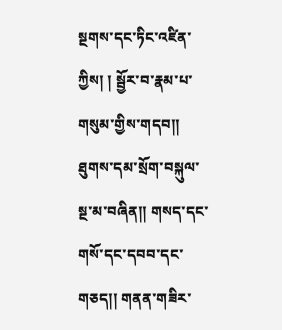སྔགས་དང་ཏིང་འཛིན་ཀྱིས། ། སྦྱོར་བ་རྣམ་པ་གསུམ་གྱིས་གདབ།། ཐུགས་དམ་སྲོག་བསྐུལ་སྔ་མ་བཞིན།། གསད་དང་གསོ་དང་དབབ་དང་གཅད།། གནན་གཟིར་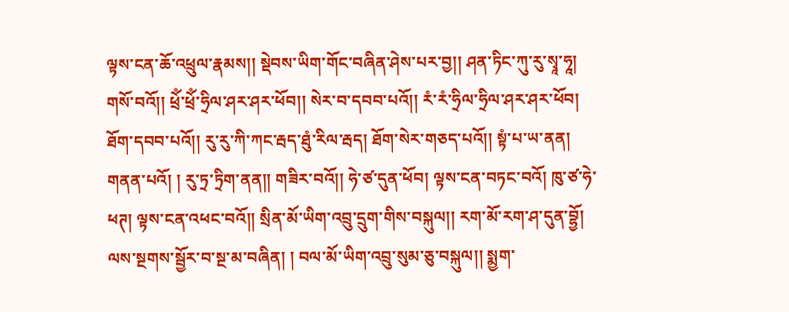ལྟས་ངན་ཆོ་འཕྲུལ་རྣམས།། སྡེབས་ཡིག་གོང་བཞིན་ཤེས་པར་བྱ།། ཤན་ཏིང་ཀུ་རུ་སྭཱ་ཧཱ། གསོ་བའོ།། ཕྲོཾ་ཕྲོཾ་ཧྲིལ་ཤར་ཤར་ཕོབ།། སེར་བ་དབབ་པའོ།། རཾ་རཾ་ཧྲིལ་ཧྲིལ་ཤར་ཤར་ཕོབ། ཐོག་དབབ་པའོ།། རུ་རུ་ཀི་ཀང་རྦད་ཐུཾ་རིལ་རྦད། ཐོག་སེར་གཅད་པའོ།། སྟཾ་པ་ཡ་ནན། གནན་པའོ། ། རུ་ཏྲ་ཏྲིག་ནན།། གཟིར་བའོ།། ཧེ་ཙ་དུན་ཕོབ། ལྟས་ངན་བཏང་བའོ། ཁུ་ཙ་ཧེ་ཕཊ། ལྟས་ངན་འཕང་བའོ།། སྲིན་མོ་ཡིག་འབྲུ་དྲུག་གིས་བསྐུལ།། རག་མོ་རག་ཤ་དུན་བྷྱོ། ལས་སྔགས་སྦྱོར་བ་སྔ་མ་བཞིན། ། བལ་མོ་ཡིག་འབྲུ་སུམ་ཅུ་བསྐུལ།། སྨྱག་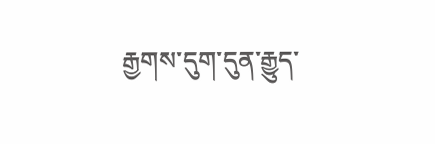རྒྱགས་དུག་དུན་རྒྱུད་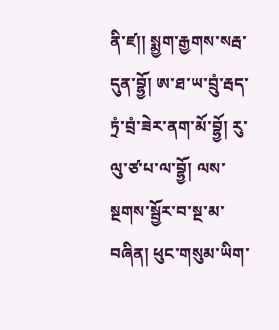ནི་ཛ།། སྨྱག་རྒྱགས་སརྦ་དུན་བྷྱོ། ཨ་ཐ་ཡ་བྲུཾ་རྦད་ཏྲཾ་བྲཾ་ཟེར་ནག་མོ་བྷྱོ། རུ་ལུ་ཙ་པ་ལ་བྷྱོ། ལས་སྔགས་སྦྱོར་བ་སྔ་མ་བཞིན། ཕུང་གསུམ་ཡིག་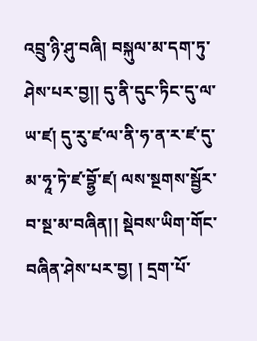འབྲུ་ཉི་ཤུ་བཞི། བསྐུལ་མ་དག་ཏུ་ཤེས་པར་བྱ།། དུ་ནི་དུང་ཏིང་དུ་ལ་ཡ་ཛ། དུ་རུ་ཛ་ལ་ནི་ཧ་ན་ར་ཛ་དུ་མ་ཧཱ་ཏེ་ཛ་བྷྱོ་ཛ། ལས་སྔགས་སྦྱོར་བ་སྔ་མ་བཞིན།། སྡེབས་ཡིག་གོང་བཞིན་ཤེས་པར་བྱ། ། དྲག་པོ་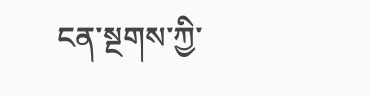ངན་སྔགས་ཀྱི་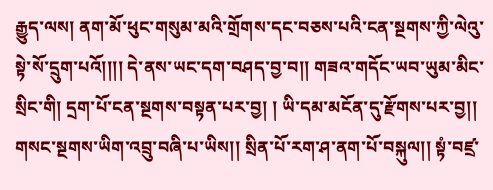རྒྱུད་ལས། ནག་མོ་ཕུང་གསུམ་མའི་གྲོགས་དང་བཅས་པའི་ངན་སྔགས་ཀྱི་ལེའུ་སྟེ་སོ་དྲུག་པའོ།།།། དེ་ནས་ཡང་དག་བཤད་བྱ་བ།། གཟའ་གདོང་ཡབ་ཡུམ་མིང་སྲིང་གི། དྲག་པོ་ངན་སྔགས་བསྟན་པར་བྱ། ། ཡི་དམ་མངོན་དུ་རྫོགས་པར་བྱ།། གསང་སྔགས་ཡིག་འབྲུ་བཞི་པ་ཡིས།། སྲིན་པོ་རག་ཤ་ནག་པོ་བསྐུལ།། སྟཾ་བཛྲ་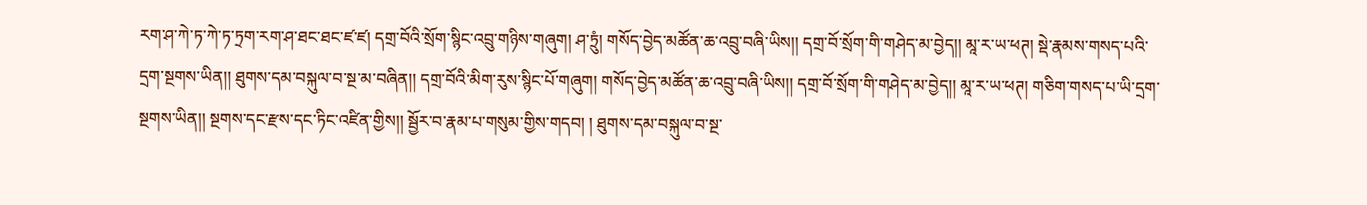རག་ཤ་ཀེ་ཏ་ཀེ་ཏ་ཏྲག་རག་ཤ་ཐང་ཐང་ཛ་ཛ། དགྲ་བོའི་སྲོག་སྙིང་འབྲུ་གཉིས་གཞུག། ཤ་ཏྲུཾ། གསོད་བྱེད་མཚོན་ཆ་འབྲུ་བཞི་ཡིས།། དགྲ་བོ་སྲོག་གི་གཤེད་མ་བྱེད།། མཱ་ར་ཡ་ཕཊ། སྡེ་རྣམས་གསད་པའི་དྲག་སྔགས་ཡིན།། ཐུགས་དམ་བསྐུལ་བ་སྔ་མ་བཞིན།། དགྲ་བོའི་མིག་རུས་སྙིང་པོ་གཞུག། གསོད་བྱེད་མཚོན་ཆ་འབྲུ་བཞི་ཡིས།། དགྲ་བོ་སྲོག་གི་གཤེད་མ་བྱེད།། མཱ་ར་ཡ་ཕཊ། གཅིག་གསད་པ་ཡི་དྲག་སྔགས་ཡིན།། སྔགས་དང་རྫས་དང་ཏིང་འཛིན་གྱིས།། སྦྱོར་བ་རྣམ་པ་གསུམ་གྱིས་གདབ། ། ཐུགས་དམ་བསྐུལ་བ་སྔ་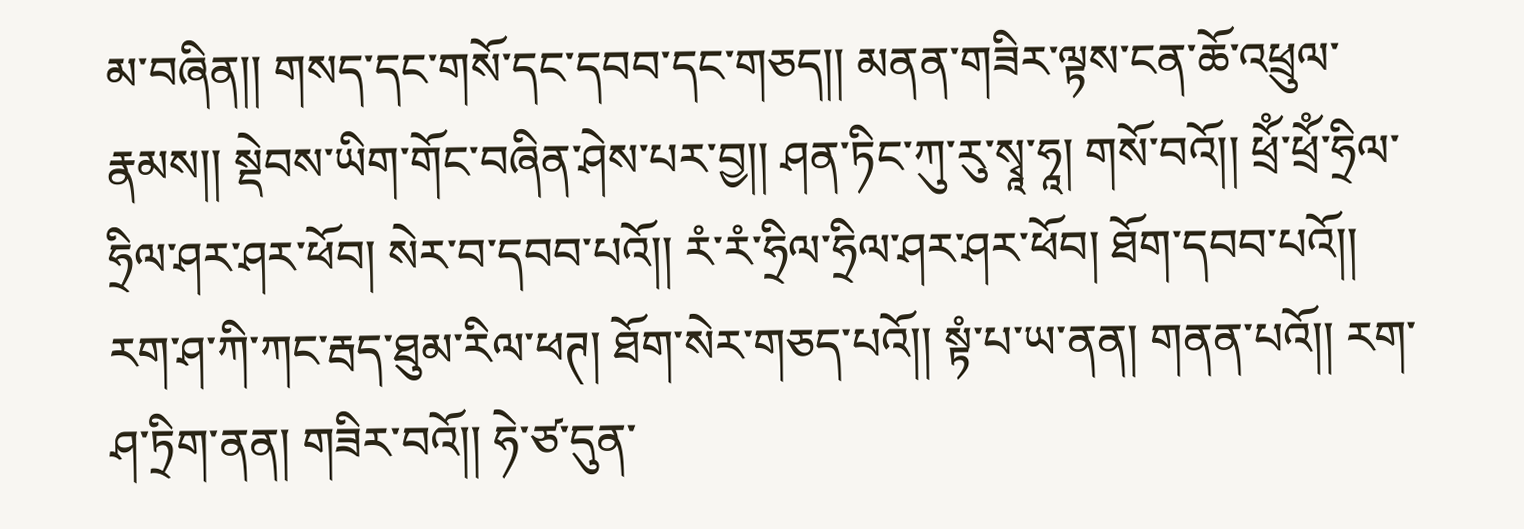མ་བཞིན།། གསད་དང་གསོ་དང་དབབ་དང་གཅད།། མནན་གཟིར་ལྟས་ངན་ཆོ་འཕྲུལ་རྣམས།། སྡེབས་ཡིག་གོང་བཞིན་ཤེས་པར་བྱ།། ཤན་ཏིང་ཀུ་རུ་སྭཱ་ཧཱ། གསོ་བའོ།། ཕྲོཾ་ཕྲོཾ་ཧྲིལ་ཧྲིལ་ཤར་ཤར་ཕོབ། སེར་བ་དབབ་པའོ།། རཾ་རཾ་ཧྲིལ་ཧྲིལ་ཤར་ཤར་ཕོབ། ཐོག་དབབ་པའོ།། རག་ཤ་ཀི་ཀང་རྦད་ཐུམ་རིལ་ཕཊ། ཐོག་སེར་གཅད་པའོ།། སྟཾ་པ་ཡ་ནན། གནན་པའོ།། རག་ཤ་ཏྲིག་ནན། གཟིར་བའོ།། ཧེ་ཙ་དུན་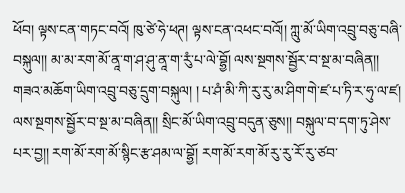ཕོབ། ལྟས་ངན་གཏང་བའོ། ཁུ་ཙེ་ཧེ་ཕཊ། ལྟས་ངན་འཕང་བའོ།། ཀླུ་མོ་ཡིག་འབྲུ་བཅུ་བཞི་བསྐུལ།། མ་མ་རག་མོ་ནཱ་ག་ཤ་ཤུ་ནཱ་ག་རུཾ་པ་ལེ་བྷྱོ། ལས་སྔགས་སྦྱོར་བ་སྔ་མ་བཞིན།། གཟའ་མཆོག་ཡིག་འབྲུ་བཅུ་དྲུག་བསྐུལ། ། པ་ཤཾ་མི་ཀི་རུ་རུ་མ་ཤིག་གེ་ཛ་པ་ཏི་ར་ཧུ་ལ་ཛ། ལས་སྔགས་སྦྱོར་བ་སྔ་མ་བཞིན།། སྲིང་མོ་ཡིག་འབྲུ་བདུན་ཅུས།། བསྐུལ་བ་དག་ཏུ་ཤེས་པར་བྱ།། རག་མོ་རག་མོ་སྙིང་རྩ་ཤམ་ལ་བྷྱོ། རག་མོ་རག་མོ་རུ་རུ་རོ་རུ་ཙབ་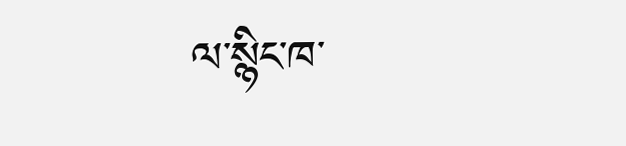ལ་སྙིང་ཁ་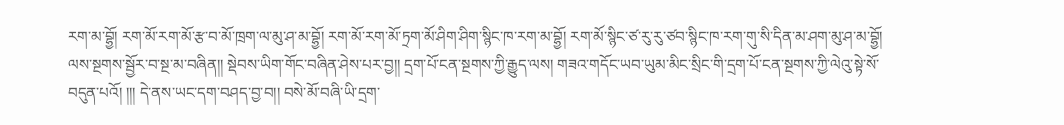རག་མ་བྷྱོ། རག་མོ་རག་མོ་རྩ་བ་མོ་ཁྲག་ལ་མུ་ཤ་མ་བྷྱོ། རག་མོ་རག་མོ་ཏྲག་མོ་ཤིག་ཤིག་སྙིང་ཁ་རག་མ་བྷྱོ། རག་མོ་སྙིང་ཙ་རུ་རུ་ཙབ་སྙིང་ཁ་རག་གུ་སི་དིན་མ་ཤག་མུ་ཤ་མ་བྷྱོ། ལས་སྔགས་སྦྱོར་བ་སྔ་མ་བཞིན།། སྡེབས་ཡིག་གོང་བཞིན་ཤེས་པར་བྱ།། དྲག་པོ་ངན་སྔགས་ཀྱི་རྒྱུད་ལས། གཟའ་གདོང་ཡབ་ཡུམ་མིང་སྲིང་གི་དྲག་པོ་ངན་སྔགས་ཀྱི་ལེའུ་སྟེ་སོ་བདུན་པའོ། །།། དེ་ནས་ཡང་དག་བཤད་བྱ་བ།། བསེ་མོ་བཞི་ཡི་དྲག་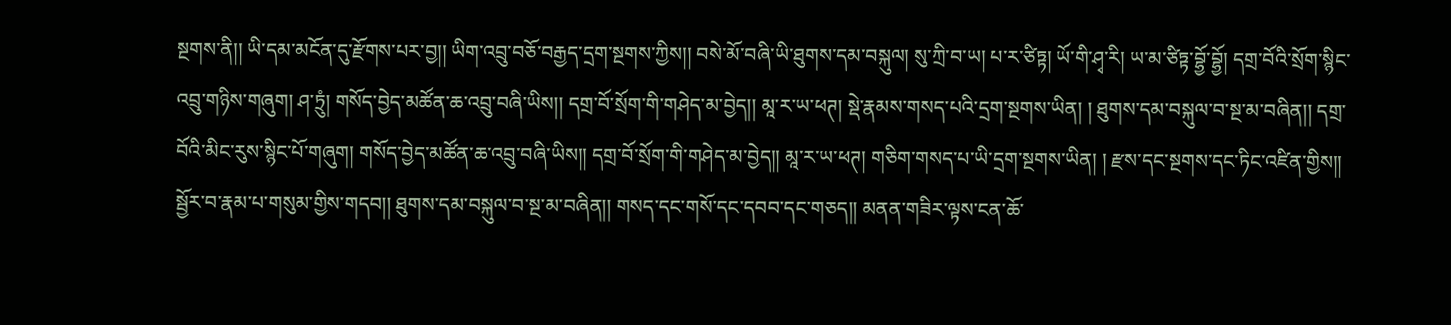སྔགས་ནི།། ཡི་དམ་མངོན་དུ་རྫོགས་པར་བྱ།། ཡིག་འབྲུ་བཅོ་བརྒྱད་དྲག་སྔགས་ཀྱིས།། བསེ་མོ་བཞི་ཡི་ཐུགས་དམ་བསྐུལ། སུ་ཀྲི་བ་ཡ། པ་ར་ཙིཏྟ། ཡོ་གི་ཤྭ་རི། ཡ་མ་ཙིཏྟ་བྷྱོ་བྷྱོ། དགྲ་བོའི་སྲོག་སྙིང་འབྲུ་གཉིས་གཞུག། ཤ་ཏྲུཾ། གསོད་བྱེད་མཚོན་ཆ་འབྲུ་བཞི་ཡིས།། དགྲ་བོ་སྲོག་གི་གཤེད་མ་བྱེད།། མཱ་ར་ཡ་ཕཊ། སྡེ་རྣམས་གསད་པའི་དྲག་སྔགས་ཡིན། ། ཐུགས་དམ་བསྐུལ་བ་སྔ་མ་བཞིན།། དགྲ་བོའི་མིང་རུས་སྙིང་པོ་གཞུག། གསོད་བྱེད་མཚོན་ཆ་འབྲུ་བཞི་ཡིས།། དགྲ་བོ་སྲོག་གི་གཤེད་མ་བྱེད།། མཱ་ར་ཡ་ཕཊ། གཅིག་གསད་པ་ཡི་དྲག་སྔགས་ཡིན། ། རྫས་དང་སྔགས་དང་ཏིང་འཛིན་གྱིས།། སྦྱོར་བ་རྣམ་པ་གསུམ་གྱིས་གདབ།། ཐུགས་དམ་བསྐུལ་བ་སྔ་མ་བཞིན།། གསད་དང་གསོ་དང་དབབ་དང་གཅད།། མནན་གཟིར་ལྟས་ངན་ཆོ་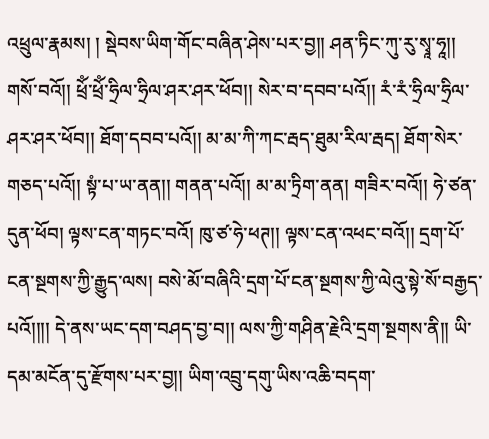འཕྲུལ་རྣམས། ། སྡེབས་ཡིག་གོང་བཞིན་ཤེས་པར་བྱ།། ཤན་ཏིང་ཀུ་རུ་སྭཱ་ཧཱ།། གསོ་བའོ།། ཕྲོཾ་ཕྲོཾ་ཧྲིལ་ཧྲིལ་ཤར་ཤར་ཕོབ།། སེར་བ་དབབ་པའོ།། རཾ་རཾ་ཧྲིལ་ཧྲིལ་ཤར་ཤར་ཕོབ།། ཐོག་དབབ་པའོ།། མ་མ་ཀི་ཀང་རྦད་ཐུམ་རིལ་རྦད། ཐོག་སེར་གཅད་པའོ།། སྟཾ་པ་ཡ་ནན།། གནན་པའོ།། མ་མ་ཏྲིག་ནན། གཟིར་བའོ།། ཧེ་ཙན་དུན་ཕོབ། ལྟས་ངན་གཏང་བའོ། ཁུ་ཙ་ཧེ་ཕཊ།། ལྟས་ངན་འཕང་བའོ།། དྲག་པོ་ངན་སྔགས་ཀྱི་རྒྱུད་ལས། བསེ་མོ་བཞིའི་དྲག་པོ་ངན་སྔགས་ཀྱི་ལེའུ་སྟེ་སོ་བརྒྱད་པའོ།།།། དེ་ནས་ཡང་དག་བཤད་བྱ་བ།། ལས་ཀྱི་གཤིན་རྗེའི་དྲག་སྔགས་ནི།། ཡི་དམ་མངོན་དུ་རྫོགས་པར་བྱ།། ཡིག་འབྲུ་དགུ་ཡིས་འཆི་བདག་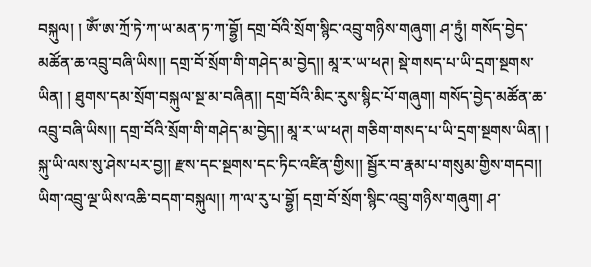བསྐུལ། ། ཨོཾ་ཨ་ཀྲོ་ཏེ་ཀ་ཡ་མན་ཏ་ཀ་བྷྱོ། དགྲ་བོའི་སྲོག་སྙིང་འབྲུ་གཉིས་གཞུག། ཤ་ཏྲུཾ། གསོད་བྱེད་མཚོན་ཆ་འབྲུ་བཞི་ཡིས།། དགྲ་བོ་སྲོག་གི་གཤེད་མ་བྱེད།། མཱ་ར་ཡ་ཕཊ། སྡེ་གསད་པ་ཡི་དྲག་སྔགས་ཡིན། ། ཐུགས་དམ་སྲོག་བསྐུལ་སྔ་མ་བཞིན།། དགྲ་བོའི་མིང་རུས་སྙིང་པོ་གཞུག། གསོད་བྱེད་མཚོན་ཆ་འབྲུ་བཞི་ཡིས།། དགྲ་བོའི་སྲོག་གི་གཤེད་མ་བྱེད།། མཱ་ར་ཡ་ཕཊ། གཅིག་གསད་པ་ཡི་དྲག་སྔགས་ཡིན། ། སྐུ་ཡི་ལས་སུ་ཤེས་པར་བྱ།། རྫས་དང་སྔགས་དང་ཏིང་འཛིན་གྱིས།། སྦྱོར་བ་རྣམ་པ་གསུམ་གྱིས་གདབ།། ཡིག་འབྲུ་ལྔ་ཡིས་འཆི་བདག་བསྐུལ།། ཀ་ལ་རུ་པ་བྷྱོ། དགྲ་བོ་སྲོག་སྙིང་འབྲུ་གཉིས་གཞུག། ཤ་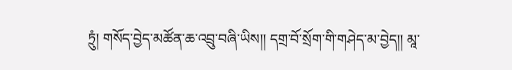ཏྲུཾ། གསོད་བྱེད་མཚོན་ཆ་འབྲུ་བཞི་ཡིས།། དགྲ་བོ་སྲོག་གི་གཤེད་མ་བྱེད།། མཱ་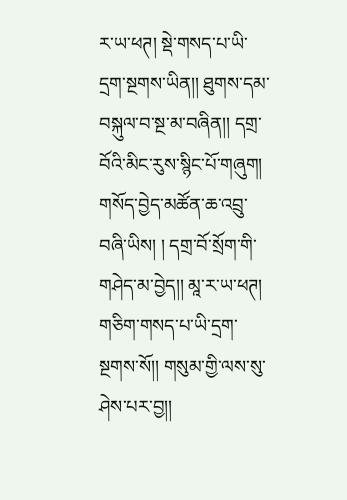ར་ཡ་ཕཊ། སྡེ་གསད་པ་ཡི་དྲག་སྔགས་ཡིན།། ཐུགས་དམ་བསྐུལ་བ་སྔ་མ་བཞིན།། དགྲ་བོའི་མིང་རུས་སྙིང་པོ་གཞུག། གསོད་བྱེད་མཚོན་ཆ་འབྲུ་བཞི་ཡིས། ། དགྲ་བོ་སྲོག་གི་གཤེད་མ་བྱེད།། མཱ་ར་ཡ་ཕཊ། གཅིག་གསད་པ་ཡི་དྲག་སྔགས་སོ།། གསུམ་གྱི་ལས་སུ་ཤེས་པར་བྱ།།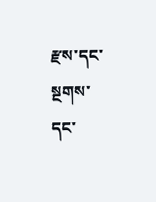རྫས་དང་སྔགས་དང་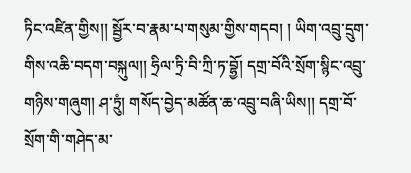ཏིང་འཛིན་གྱིས།། སྦྱོར་བ་རྣམ་པ་གསུམ་གྱིས་གདབ། ། ཡིག་འབྲུ་དྲུག་གིས་འཆི་བདག་བསྐུལ།། ཧྲིལ་ཏྲི་བི་ཀྲི་ཏ་བྷྱོ། དགྲ་བོའི་སྲོག་སྙིང་འབྲུ་གཉིས་གཞུག། ཤ་ཏྲུཾ། གསོད་བྱེད་མཚོན་ཆ་འབྲུ་བཞི་ཡིས།། དགྲ་བོ་སྲོག་གི་གཤེད་མ་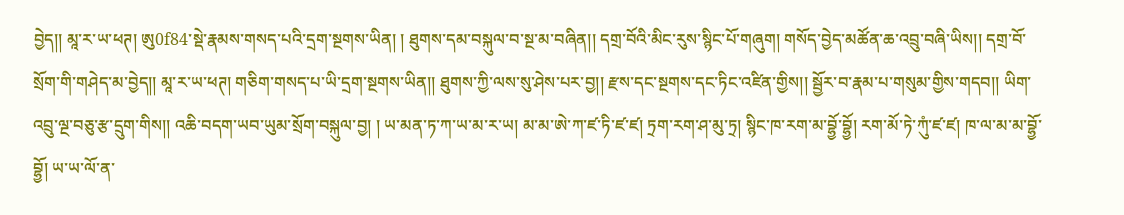བྱེད།། མཱ་ར་ཡ་ཕཊ། ཨུ0f84་སྡེ་རྣམས་གསད་པའི་དྲག་སྔགས་ཡིན། ། ཐུགས་དམ་བསྐུལ་བ་སྔ་མ་བཞིན།། དགྲ་བོའི་མིང་རུས་སྙིང་པོ་གཞུག། གསོད་བྱེད་མཚོན་ཆ་འབྲུ་བཞི་ཡིས།། དགྲ་བོ་སྲོག་གི་གཤེད་མ་བྱེད།། མཱ་ར་ཡ་ཕཊ། གཅིག་གསད་པ་ཡི་དྲག་སྔགས་ཡིན།། ཐུགས་ཀྱི་ལས་སུ་ཤེས་པར་བྱ།། རྫས་དང་སྔགས་དང་ཏིང་འཛིན་གྱིས།། སྦྱོར་བ་རྣམ་པ་གསུམ་གྱིས་གདབ།། ཡིག་འབྲུ་ལྔ་བཅུ་རྩ་དྲུག་གིས།། འཆི་བདག་ཡབ་ཡུམ་སྲོག་བསྐུལ་བྱ། ། ཡ་མན་ཏ་ཀ་ཡ་མ་ར་ཡ། མ་མ་ཨེ་ཀ་ཛ་ཏི་ཛ་ཛ། ཏྲག་རག་ཤ་མུ་ཏྲ། སྙིང་ཁ་རག་མ་བྷྱོ་བྷྱོ། རག་མོ་ཏེ་ཀུཾ་ཛ་ཛ། ཁ་ལ་མ་མ་བྷྱོ་བྷྱོ། ཡ་ཡ་ལོ་ན་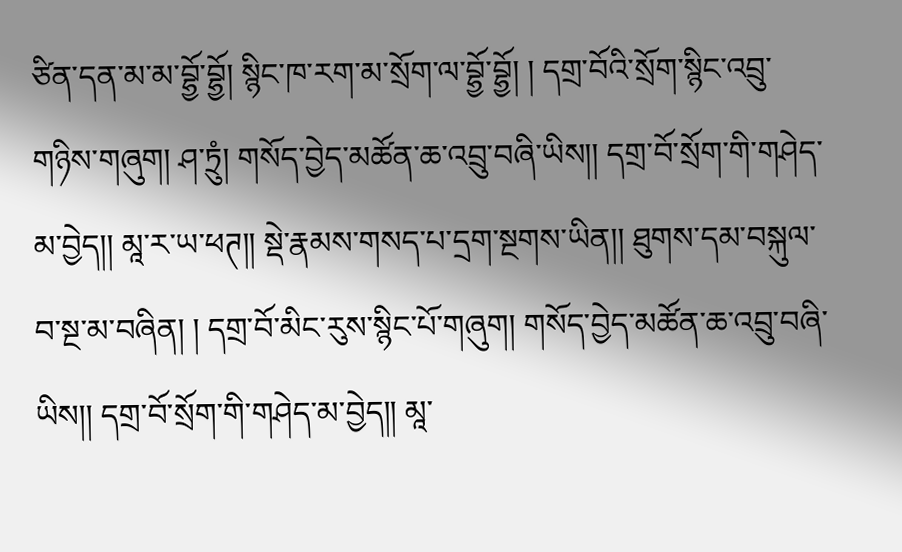ཙིན་དན་མ་མ་བྷྱོ་བྷྱོ། སྙིང་ཁ་རག་མ་སྲོག་ལ་བྷྱོ་བྷྱོ། ། དགྲ་བོའི་སྲོག་སྙིང་འབྲུ་གཉིས་གཞུག། ཤ་ཏྲུཾ། གསོད་བྱེད་མཚོན་ཆ་འབྲུ་བཞི་ཡིས།། དགྲ་བོ་སྲོག་གི་གཤེད་མ་བྱེད།། མཱ་ར་ཡ་ཕཊ།། སྡེ་རྣམས་གསད་པ་དྲག་སྔགས་ཡིན།། ཐུགས་དམ་བསྐུལ་བ་སྔ་མ་བཞིན། ། དགྲ་བོ་མིང་རུས་སྙིང་པོ་གཞུག། གསོད་བྱེད་མཚོན་ཆ་འབྲུ་བཞི་ཡིས།། དགྲ་བོ་སྲོག་གི་གཤེད་མ་བྱེད།། མཱ་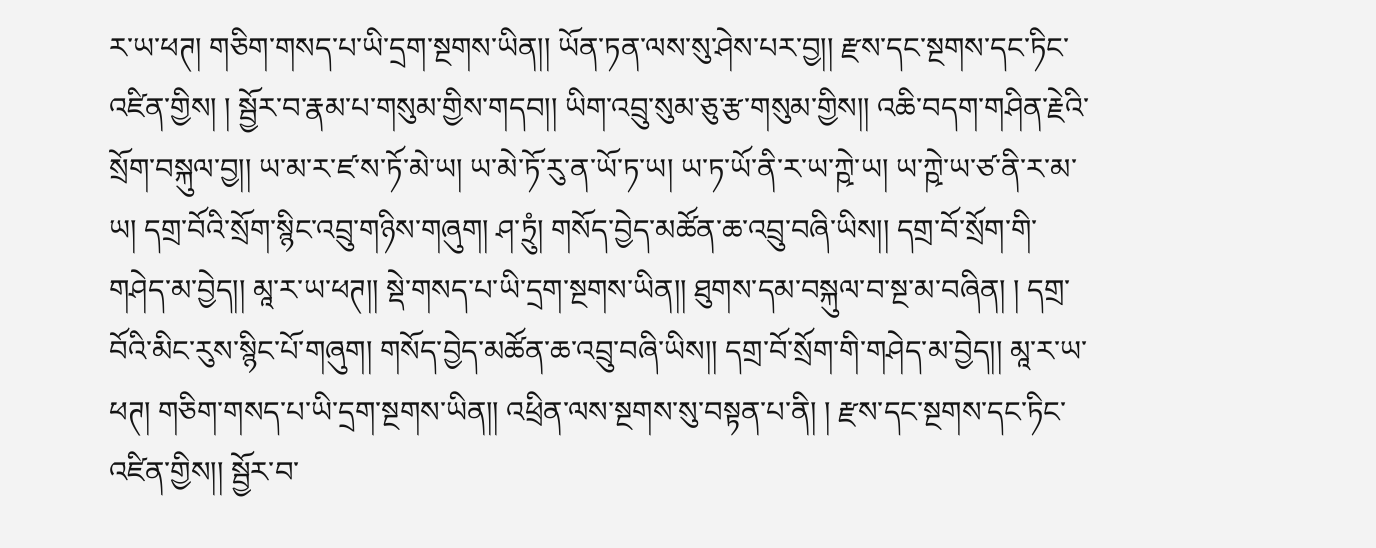ར་ཡ་ཕཊ། གཅིག་གསད་པ་ཡི་དྲག་སྔགས་ཡིན།། ཡོན་ཏན་ལས་སུ་ཤེས་པར་བྱ།། རྫས་དང་སྔགས་དང་ཏིང་འཛིན་གྱིས། ། སྦྱོར་བ་རྣམ་པ་གསུམ་གྱིས་གདབ།། ཡིག་འབྲུ་སུམ་ཅུ་རྩ་གསུམ་གྱིས།། འཆི་བདག་གཤིན་རྗེའི་སྲོག་བསྐུལ་བྱ།། ཡ་མ་ར་ཛ་ས་ཏོ་མེ་ཡ། ཡ་མེ་ཏོ་རུ་ན་ཡོ་ཏ་ཡ། ཡ་ཏ་ཡོ་ནི་ར་ཡ་ཀྵེ་ཡ། ཡ་ཀྵེ་ཡ་ཙ་ནི་ར་མ་ཡ། དགྲ་བོའི་སྲོག་སྙིང་འབྲུ་གཉིས་གཞུག། ཤ་ཏྲུཾ། གསོད་བྱེད་མཚོན་ཆ་འབྲུ་བཞི་ཡིས།། དགྲ་བོ་སྲོག་གི་གཤེད་མ་བྱེད།། མཱ་ར་ཡ་ཕཊ།། སྡེ་གསད་པ་ཡི་དྲག་སྔགས་ཡིན།། ཐུགས་དམ་བསྐུལ་བ་སྔ་མ་བཞིན། ། དགྲ་བོའི་མིང་རུས་སྙིང་པོ་གཞུག། གསོད་བྱེད་མཚོན་ཆ་འབྲུ་བཞི་ཡིས།། དགྲ་བོ་སྲོག་གི་གཤེད་མ་བྱེད།། མཱ་ར་ཡ་ཕཊ། གཅིག་གསད་པ་ཡི་དྲག་སྔགས་ཡིན།། འཕྲིན་ལས་སྔགས་སུ་བསྟན་པ་ནི། ། རྫས་དང་སྔགས་དང་ཏིང་འཛིན་གྱིས།། སྦྱོར་བ་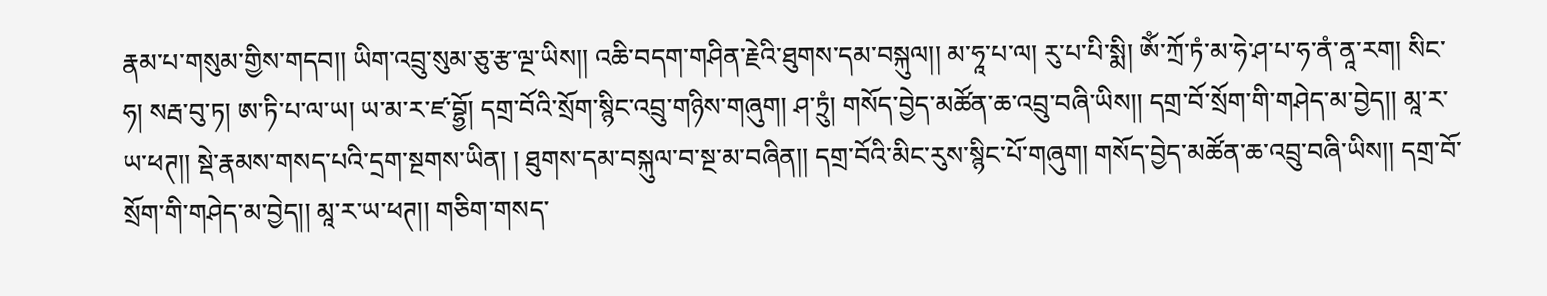རྣམ་པ་གསུམ་གྱིས་གདབ།། ཡིག་འབྲུ་སུམ་ཅུ་རྩ་ལྔ་ཡིས།། འཆི་བདག་གཤིན་རྗེའི་ཐུགས་དམ་བསྐུལ།། མ་ཧཱ་པ་ལ། རུ་པ་པི་སྨི། ཨོཾ་ཀྲོ་ཏཾ་མ་ཧེ་ཤ་པ་ཧ་ནཾ་ནཱ་རག། སིང་ཧ། སརྦ་བུ་ཏ། ཨ་ཏི་པ་ལ་ཡ། ཡ་མ་ར་ཛ་བྷྱོ། དགྲ་བོའི་སྲོག་སྙིང་འབྲུ་གཉིས་གཞུག། ཤ་ཏྲུཾ། གསོད་བྱེད་མཚོན་ཆ་འབྲུ་བཞི་ཡིས།། དགྲ་བོ་སྲོག་གི་གཤེད་མ་བྱེད།། མཱ་ར་ཡ་ཕཊ།། སྡེ་རྣམས་གསད་པའི་དྲག་སྔགས་ཡིན། ། ཐུགས་དམ་བསྐུལ་བ་སྔ་མ་བཞིན།། དགྲ་བོའི་མིང་རུས་སྙིང་པོ་གཞུག། གསོད་བྱེད་མཚོན་ཆ་འབྲུ་བཞི་ཡིས།། དགྲ་བོ་སྲོག་གི་གཤེད་མ་བྱེད།། མཱ་ར་ཡ་ཕཊ།། གཅིག་གསད་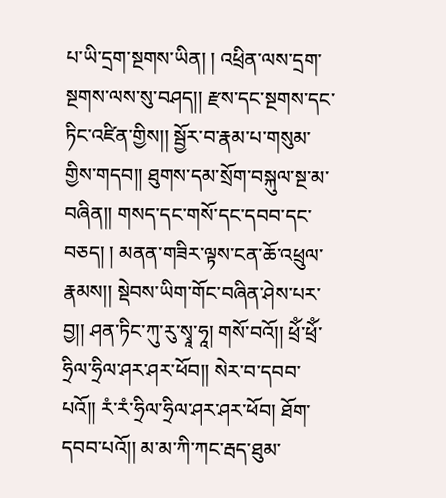པ་ཡི་དྲག་སྔགས་ཡིན། ། འཕྲིན་ལས་དྲག་སྔགས་ལས་སུ་བཤད།། རྫས་དང་སྔགས་དང་ཏིང་འཛིན་གྱིས།། སྦྱོར་བ་རྣམ་པ་གསུམ་གྱིས་གདབ།། ཐུགས་དམ་སྲོག་བསྐུལ་སྔ་མ་བཞིན།། གསད་དང་གསོ་དང་དབབ་དང་བཅད། ། མནན་གཟིར་ལྟས་ངན་ཆོ་འཕྲུལ་རྣམས།། སྡེབས་ཡིག་གོང་བཞིན་ཤེས་པར་བྱ།། ཤན་ཏིང་ཀུ་རུ་སྭཱ་ཧཱ། གསོ་བའོ།། ཕྲོཾ་ཕྲོཾ་ཧྲིལ་ཧྲིལ་ཤར་ཤར་ཕོབ།། སེར་བ་དབབ་པའོ།། རཾ་རཾ་ཧྲིལ་ཧྲིལ་ཤར་ཤར་ཕོབ། ཐོག་དབབ་པའོ།། མ་མ་ཀི་ཀང་རྦད་ཐུམ་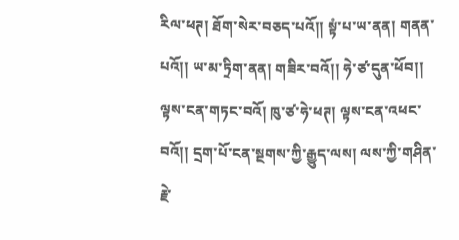རིལ་ཕཊ། ཐོག་སེར་བཅད་པའོ།། སྟཾ་པ་ཡ་ནན། གནན་པའོ།། ཡ་མ་ཏྲིག་ནན། གཟིར་བའོ།། ཧེ་ཙ་དུན་ཕོབ།། ལྟས་ངན་གཏང་བའོ། ཁུ་ཙ་ཧེ་ཕཊ། ལྟས་ངན་འཕང་བའོ།། དྲག་པོ་ངན་སྔགས་ཀྱི་རྒྱུད་ལས། ལས་ཀྱི་གཤིན་རྗེ་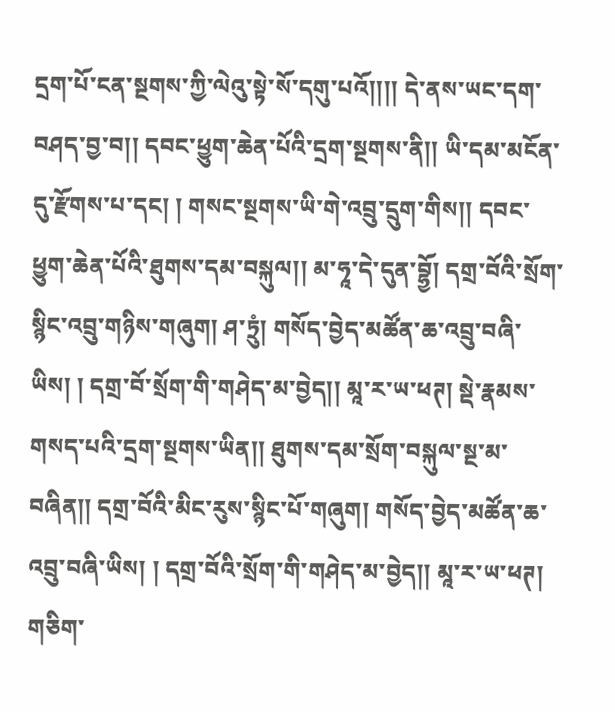དྲག་པོ་ངན་སྔགས་ཀྱི་ལེའུ་སྟེ་སོ་དགུ་པའོ།།།། དེ་ནས་ཡང་དག་བཤད་བྱ་བ།། དབང་ཕྱུག་ཆེན་པོའི་དྲག་སྔགས་ནི།། ཡི་དམ་མངོན་དུ་རྫོགས་པ་དང། ། གསང་སྔགས་ཡི་གེ་འབྲུ་དྲུག་གིས།། དབང་ཕྱུག་ཆེན་པོའི་ཐུགས་དམ་བསྐུལ།། མ་ཧཱ་དེ་དུན་བྷྱོ། དགྲ་བོའི་སྲོག་སྙིང་འབྲུ་གཉིས་གཞུག། ཤ་ཏྲུཾ། གསོད་བྱེད་མཚོན་ཆ་འབྲུ་བཞི་ཡིས། ། དགྲ་བོ་སྲོག་གི་གཤེད་མ་བྱེད།། མཱ་ར་ཡ་ཕཊ། སྡེ་རྣམས་གསད་པའི་དྲག་སྔགས་ཡིན།། ཐུགས་དམ་སྲོག་བསྐུལ་སྔ་མ་བཞིན།། དགྲ་བོའི་མིང་རུས་སྙིང་པོ་གཞུག། གསོད་བྱེད་མཚོན་ཆ་འབྲུ་བཞི་ཡིས། ། དགྲ་བོའི་སྲོག་གི་གཤེད་མ་བྱེད།། མཱ་ར་ཡ་ཕཊ། གཅིག་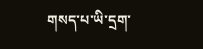གསད་པ་ཡི་དྲག་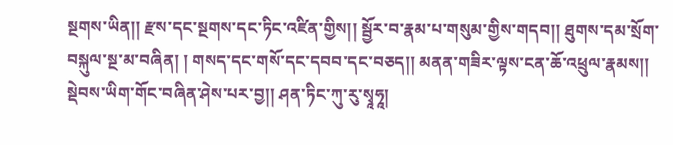སྔགས་ཡིན།། རྫས་དང་སྔགས་དང་ཏིང་འཛིན་གྱིས།། སྦྱོར་བ་རྣམ་པ་གསུམ་གྱིས་གདབ།། ཐུགས་དམ་སྲོག་བསྐུལ་སྔ་མ་བཞིན། ། གསད་དང་གསོ་དང་དབབ་དང་བཅད།། མནན་གཟིར་ལྟས་ངན་ཆོ་འཕྲུལ་རྣམས།། སྡེབས་ཡིག་གོང་བཞིན་ཤེས་པར་བྱ།། ཤན་ཏིང་ཀུ་རུ་སྭཱཧཱ།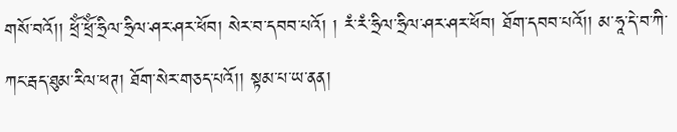གསོ་བའོ།། ཕྲོཾ་ཕྲོཾ་ཧྲིལ་ཧྲིལ་ཤར་ཤར་ཕོབ། སེར་བ་དབབ་པའོ། ། རཾ་རཾ་ཧྲིལ་ཧྲིལ་ཤར་ཤར་ཕོབ། ཐོག་དབབ་པའོ།། མ་ཧཱ་དེ་བ་ཀི་ཀང་རྦད་ཐུམ་རིལ་ཕཊ། ཐོག་སེར་གཅད་པའོ།། སྟམ་པ་ཡ་ནན།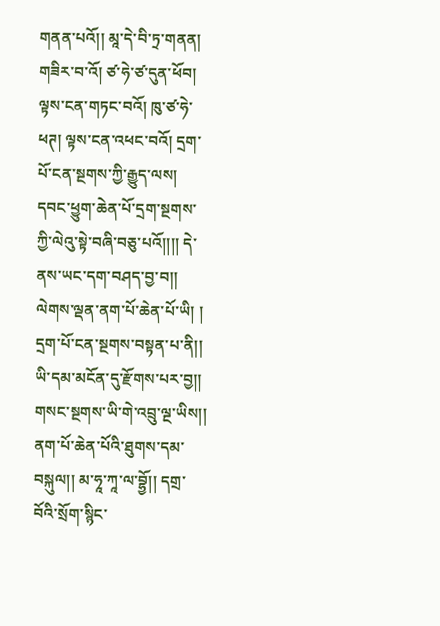གནན་པའོ།། མཱ་དེ་བི་ཏྲ་གནན། གཟིར་བ་འོ། ཙ་ཧེ་ཙ་དུན་ཕོབ། ལྟས་ངན་གཏང་བའོ། ཁུ་ཙ་ཧེ་ཕཊ། ལྟས་ངན་འཕང་བའོ། དྲག་པོ་ངན་སྔགས་ཀྱི་རྒྱུད་ལས། དབང་ཕྱུག་ཆེན་པོ་དྲག་སྔགས་ཀྱི་ལེའུ་སྟེ་བཞི་བཅུ་པའོ།།།། དེ་ནས་ཡང་དག་བཤད་བྱ་བ།། ལེགས་ལྡན་ནག་པོ་ཆེན་པོ་ཡི། ། དྲག་པོ་ངན་སྔགས་བསྟན་པ་ནི།། ཡི་དམ་མངོན་དུ་རྫོགས་པར་བྱ།། གསང་སྔགས་ཡི་གེ་འབྲུ་ལྔ་ཡིས།། ནག་པོ་ཆེན་པོའི་ཐུགས་དམ་བསྐུལ།། མ་ཧཱ་ཀཱ་ལ་བྷྱོ།། དགྲ་བོའི་སྲོག་སྙིང་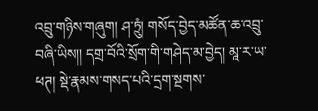འབྲུ་གཉིས་གཞུག། ཤ་ཏྲུཾ། གསོད་བྱེད་མཚོན་ཆ་འབྲུ་བཞི་ཡིས།། དགྲ་བོའི་སྲོག་གི་གཤེད་མ་བྱེད། མཱ་ར་ཡ་ཕཊ། སྡེ་རྣམས་གསད་པའི་དྲག་སྔགས་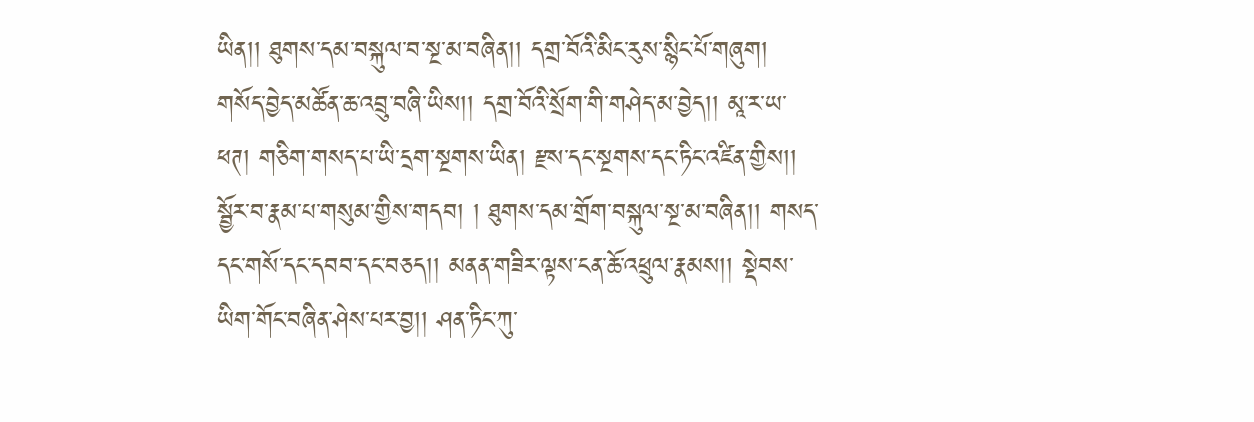ཡིན།། ཐུགས་དམ་བསྐུལ་བ་སྔ་མ་བཞིན།། དགྲ་བོའི་མིང་རུས་སྙིང་པོ་གཞུག། གསོད་བྱེད་མཚོན་ཆ་འབྲུ་བཞི་ཡིས།། དགྲ་བོའི་སྲོག་གི་གཤེད་མ་བྱེད།། མཱ་ར་ཡ་ཕཊ། གཅིག་གསད་པ་ཡི་དྲག་སྔགས་ཡིན། རྫས་དང་སྔགས་དང་ཏིང་འཛིན་གྱིས།། སྦྱོར་བ་རྣམ་པ་གསུམ་གྱིས་གདབ། ། ཐུགས་དམ་གྲོག་བསྐུལ་སྔ་མ་བཞིན།། གསད་དང་གསོ་དང་དབབ་དང་བཅད།། མནན་གཟིར་ལྟས་ངན་ཆོ་འཕྲུལ་རྣམས།། སྡེབས་ཡིག་གོང་བཞིན་ཤེས་པར་བྱ།། ཤན་ཏིང་ཀུ་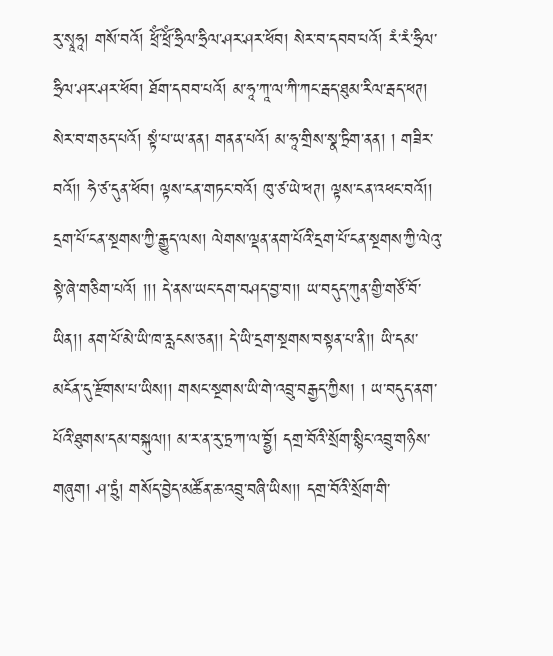རུ་སྭཱཧཱ། གསོ་བའོ། ཕྲོཾ་ཕྲོཾ་ཧྲིལ་ཧྲིལ་ཤར་ཤར་ཕོབ། སེར་བ་དབབ་པའོ། རཾ་རཾ་ཧྲིལ་ཧྲིལ་ཤར་ཤར་ཕོབ། ཐོག་དབབ་པའོ། མ་ཧཱ་ཀཱ་ལ་ཀི་ཀང་རྦད་ཐུམ་རིལ་རྦད་ཕཊ། སེར་བ་གཅད་པའོ། སྟཾ་པ་ཡ་ནན། གནན་པའོ། མ་ཧཱ་གྲིས་སྣ་ཏྲིག་ནན། ། གཟིར་བའོ།། ཧེ་ཙ་དུན་ཕོབ། ལྟས་ངན་གཏང་བའོ། ཁུ་ཙ་ཡེ་ཕཊ། ལྟས་ངན་འཕང་བའོ།། དྲག་པོ་ངན་སྔགས་ཀྱི་རྒྱུད་ལས། ལེགས་ལྡན་ནག་པོའི་དྲག་པོ་ངན་སྔགས་ཀྱི་ལེའུ་སྟེ་ཞེ་གཅིག་པའོ། །།། དེ་ནས་ཡང་དག་བཤད་བྱ་བ།། ཡ་བདུད་ཀུན་གྱི་གཙོ་བོ་ཡིན།། ནག་པོ་མེ་ཡི་ཁ་རླངས་ཅན།། དེ་ཡི་དྲག་སྔགས་བསྟན་པ་ནི།། ཡི་དམ་མངོན་དུ་རྫོགས་པ་ཡིས།། གསང་སྔགས་ཡི་གེ་འབྲུ་བརྒྱད་ཀྱིས། ། ཡ་བདུད་ནག་པོའི་ཐུགས་དམ་བསྐུལ།། མ་ར་ན་རུ་ཏྲ་ཀ་ལ་བྷྱོ། དགྲ་བོའི་སྲོག་སྙིང་འབྲུ་གཉིས་གཞུག། ཤ་ཏྲུཾ། གསོད་བྱེད་མཚོན་ཆ་འབྲུ་བཞི་ཡིས།། དགྲ་བོའི་སྲོག་གི་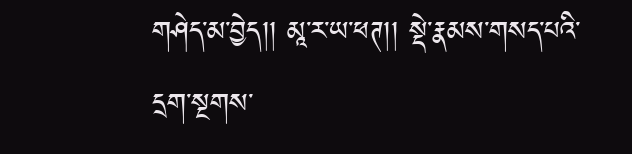གཤེད་མ་བྱེད།། མཱ་ར་ཡ་ཕཊ།། སྡེ་རྣམས་གསད་པའི་དྲག་སྔགས་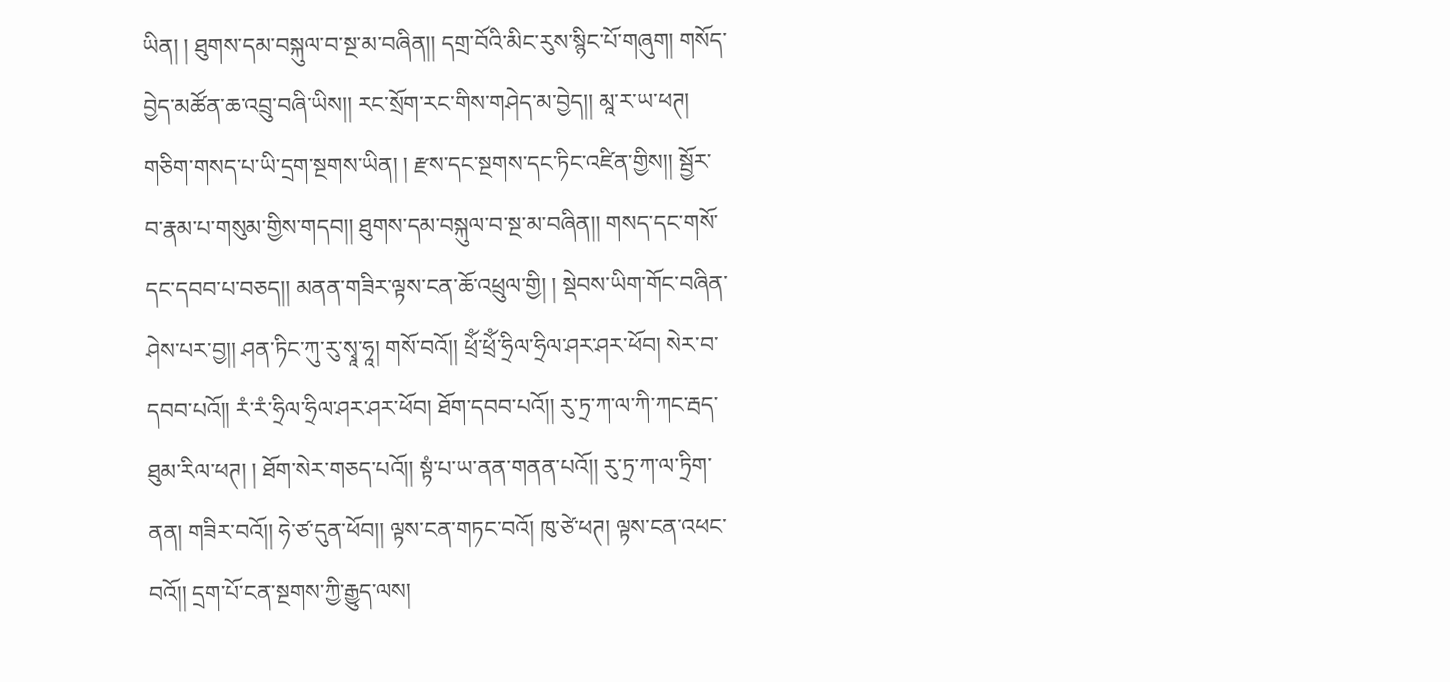ཡིན། ། ཐུགས་དམ་བསྐུལ་བ་སྔ་མ་བཞིན།། དགྲ་བོའི་མིང་རུས་སྙིང་པོ་གཞུག། གསོད་བྱེད་མཚོན་ཆ་འབྲུ་བཞི་ཡིས།། རང་སྲོག་རང་གིས་གཤེད་མ་བྱེད།། མཱ་ར་ཡ་ཕཊ། གཅིག་གསད་པ་ཡི་དྲག་སྔགས་ཡིན། ། རྫས་དང་སྔགས་དང་ཏིང་འཛིན་གྱིས།། སྦྱོར་བ་རྣམ་པ་གསུམ་གྱིས་གདབ།། ཐུགས་དམ་བསྐུལ་བ་སྔ་མ་བཞིན།། གསད་དང་གསོ་དང་དབབ་པ་བཅད།། མནན་གཟིར་ལྟས་ངན་ཆོ་འཕྲུལ་གྱི། ། སྡེབས་ཡིག་གོང་བཞིན་ཤེས་པར་བྱ།། ཤན་ཏིང་ཀུ་རུ་སྭཱ་ཧཱ། གསོ་བའོ།། ཕྲོཾ་ཕྲོཾ་ཧྲིལ་ཧྲིལ་ཤར་ཤར་ཕོབ། སེར་བ་དབབ་པའོ།། རཾ་རཾ་ཧྲིལ་ཧྲིལ་ཤར་ཤར་ཕོབ། ཐོག་དབབ་པའོ།། རུ་ཏྲ་ཀ་ལ་ཀི་ཀང་རྦད་ཐུམ་རིལ་ཕཊ། ། ཐོག་སེར་གཅད་པའོ།། སྟཾ་པ་ཡ་ནན་གནན་པའོ།། རུ་ཏྲ་ཀ་ལ་ཏྲིག་ནན། གཟིར་བའོ།། ཧེ་ཙ་དུན་ཕོབ།། ལྟས་ངན་གཏང་བའོ། ཁུ་ཙེ་ཕཊ། ལྟས་ངན་འཕང་བའོ།། དྲག་པོ་ངན་སྔགས་ཀྱི་རྒྱུད་ལས།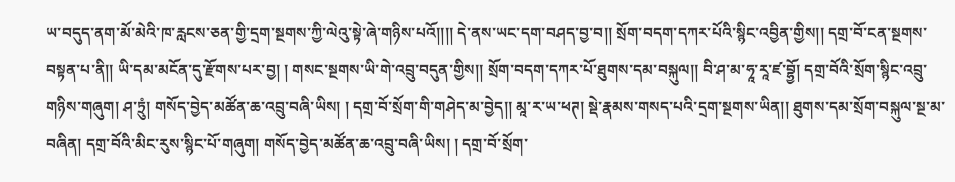ཡ་བདུད་ནག་མོ་མེའི་ཁ་རླངས་ཅན་གྱི་དྲག་སྔགས་ཀྱི་ལེའུ་སྟེ་ཞེ་གཉིས་པའོ།།།། དེ་ནས་ཡང་དག་བཤད་བྱ་བ།། སྲོག་བདག་དཀར་པོའི་སྙིང་འབྱིན་གྱིས།། དགྲ་བོ་ངན་སྔགས་བསྟན་པ་ནི།། ཡི་དམ་མངོན་དུ་རྫོགས་པར་བྱ། ། གསང་སྔགས་ཡི་གེ་འབྲུ་བདུན་གྱིས།། སྲོག་བདག་དཀར་པོ་ཐུགས་དམ་བསྐུལ།། བི་ཤ་མ་ཧཱ་རཱ་ཛ་བྷྱོ། དགྲ་བོའི་སྲོག་སྙིང་འབྲུ་གཉིས་གཞུག། ཤ་ཏྲུཾ། གསོད་བྱེད་མཚོན་ཆ་འབྲུ་བཞི་ཡིས། ། དགྲ་བོ་སྲོག་གི་གཤེད་མ་བྱེད།། མཱ་ར་ཡ་ཕཊ། སྡེ་རྣམས་གསད་པའི་དྲག་སྔགས་ཡིན།། ཐུགས་དམ་སྲོག་བསྐུལ་སྔ་མ་བཞིན། དགྲ་བོའི་མིང་རུས་སྙིང་པོ་གཞུག། གསོད་བྱེད་མཚོན་ཆ་འབྲུ་བཞི་ཡིས། ། དགྲ་བོ་སྲོག་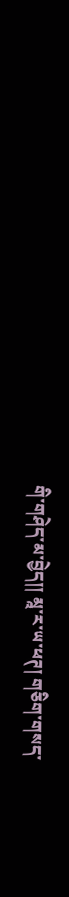གི་གཤེད་མ་བྱེད།། མཱ་ར་ཡ་ཕཊ། གཅིག་གསད་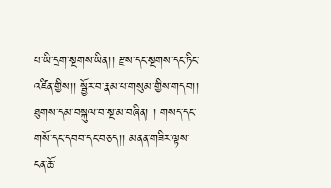པ་ཡི་དྲག་སྔགས་ཡིན།། རྫས་དང་སྔགས་དང་ཏིང་འཛིན་གྱིས།། སྦྱོར་བ་རྣམ་པ་གསུམ་གྱིས་གདབ།། ཐུགས་དམ་བསྐུལ་བ་སྔ་མ་བཞིན། ། གསད་དང་གསོ་དང་དབབ་དང་བཅད།། མནན་གཟིར་ལྟས་ངན་ཆོ་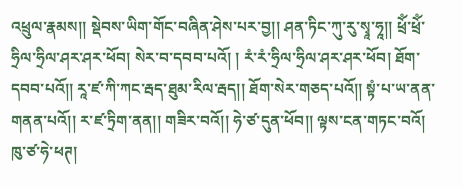འཕྲུལ་རྣམས།། སྡེབས་ཡིག་གོང་བཞིན་ཤེས་པར་བྱ།། ཤན་ཏིང་ཀུ་རུ་སྭཱ་ཧཱ།། ཕྲོཾ་ཕྲོཾ་ཧྲིལ་ཧྲིལ་ཤར་ཤར་ཕོབ། སེར་བ་དབབ་པའོ། ། རཾ་རཾ་ཧྲིལ་ཧྲིལ་ཤར་ཤར་ཕོབ། ཐོག་དབབ་པའོ།། རཱ་ཛ་ཀི་ཀང་རྦད་ཐུམ་རིལ་རྦད།། ཐོག་སེར་གཅད་པའོ།། སྟཾ་པ་ཡ་ནན་གནན་པའོ།། ར་ཛ་ཏྲིག་ནན།། གཟིར་བའོ།། ཧེ་ཙ་དུན་ཕོབ།། ལྟས་ངན་གཏང་བའོ། ཁུ་ཙ་ཧེ་ཕཊ།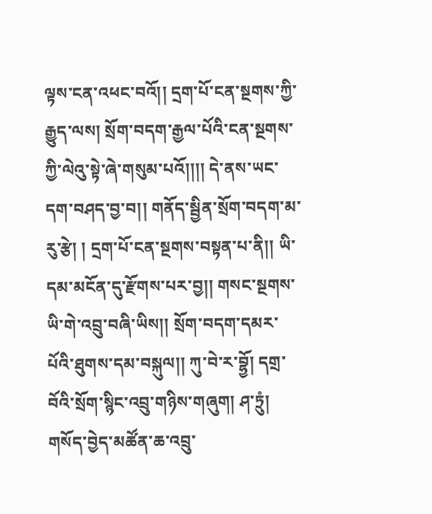ལྟས་ངན་འཕང་བའོ།། དྲག་པོ་ངན་སྔགས་ཀྱི་རྒྱུད་ལས། སྲོག་བདག་རྒྱལ་པོའི་ངན་སྔགས་ཀྱི་ལེའུ་སྟེ་ཞེ་གསུམ་པའོ།།།། དེ་ནས་ཡང་དག་བཤད་བྱ་བ།། གནོད་སྦྱིན་སྲོག་བདག་མ་རུ་རྩེ། ། དྲག་པོ་ངན་སྔགས་བསྟན་པ་ནི།། ཡི་དམ་མངོན་དུ་རྫོགས་པར་བྱ།། གསང་སྔགས་ཡི་གེ་འབྲུ་བཞི་ཡིས།། སྲོག་བདག་དམར་པོའི་ཐུགས་དམ་བསྐུལ།། ཀུ་བེ་ར་བྷྱོ། དགྲ་བོའི་སྲོག་སྙིང་འབྲུ་གཉིས་གཞུག། ཤ་ཏྲུཾ། གསོད་བྱེད་མཚོན་ཆ་འབྲུ་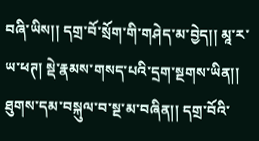བཞི་ཡིས།། དགྲ་བོ་སྲོག་གི་གཤེད་མ་བྱེད།། མཱ་ར་ཡ་ཕཊ། སྡེ་རྣམས་གསད་པའི་དྲག་སྔགས་ཡིན།། ཐུགས་དམ་བསྐུལ་བ་སྔ་མ་བཞིན།། དགྲ་བོའི་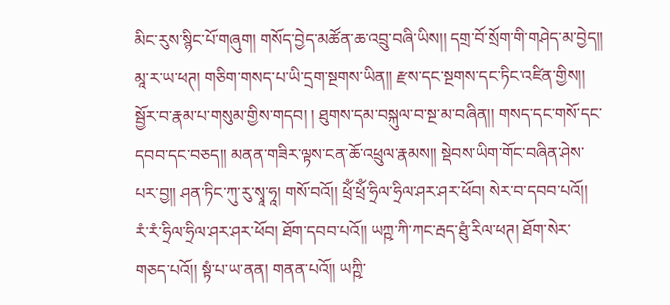མིང་རུས་སྙིང་པོ་གཞུག། གསོད་བྱེད་མཚོན་ཆ་འབྲུ་བཞི་ཡིས།། དགྲ་བོ་སྲོག་གི་གཤེད་མ་བྱེད།། མཱ་ར་ཡ་ཕཊ། གཅིག་གསད་པ་ཡི་དྲག་སྔགས་ཡིན།། རྫས་དང་སྔགས་དང་ཏིང་འཛིན་གྱིས།། སྦྱོར་བ་རྣམ་པ་གསུམ་གྱིས་གདབ། ། ཐུགས་དམ་བསྐུལ་བ་སྔ་མ་བཞིན།། གསད་དང་གསོ་དང་དབབ་དང་བཅད།། མནན་གཟིར་ལྟས་ངན་ཆོ་འཕྲུལ་རྣམས།། སྡེབས་ཡིག་གོང་བཞིན་ཤེས་པར་བྱ།། ཤན་ཏིང་ཀུ་རུ་སྭཱ་ཧཱ། གསོ་བའོ།། ཕྲོཾ་ཕྲོཾ་ཧྲིལ་ཧྲིལ་ཤར་ཤར་ཕོབ། སེར་བ་དབབ་པའོ།། རཾ་རཾ་ཧྲིལ་ཧྲིལ་ཤར་ཤར་ཕོབ། ཐོག་དབབ་པའོ།། ཡཀྵ་ཀི་ཀང་རྦད་ཐུཾ་རིལ་ཕཊ། ཐོག་སེར་གཅད་པའོ།། སྟཾ་པ་ཡ་ནན། གནན་པའོ།། ཡཀྵི་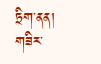ཏྲིག་ནན། གཟིར་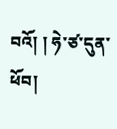བའོ། ། ཧེ་ཙ་དུན་ཕོབ།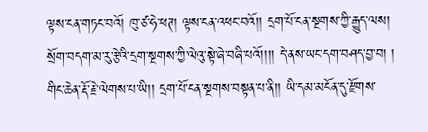ལྟས་ངན་གཏང་བའོ། ཁུ་ཙ་ཧེ་ཕཊ། ལྟས་ངན་འཕང་བའོ།། དྲག་པོ་ངན་སྔགས་ཀྱི་རྒྱུད་ལས། སྲོག་བདག་མ་རུ་རྩེའི་དྲག་སྔགས་ཀྱི་ལེའུ་སྟེ་ཞེ་བཞི་པའོ།།།། དེ་ནས་ཡང་དག་བཤད་བྱ་བ། ། གིང་ཆེན་རྡོ་རྗེ་ལེགས་པ་ཡི།། དྲག་པོ་ངན་སྔགས་བསྟན་པ་ནི།། ཡི་དམ་མངོན་དུ་རྫོགས་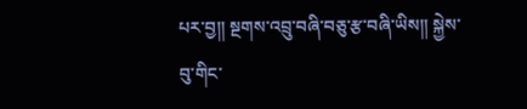པར་བྱ།། སྔགས་འབྲུ་བཞི་བཅུ་རྩ་བཞི་ཡིས།། སྐྱེས་བུ་གིང་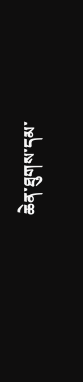ཆེན་ཐུགས་དམ་